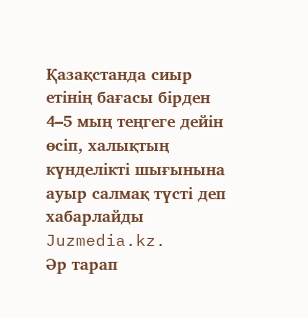Қазақстанда сиыр етінің бағасы бірден 4–5 мың теңгеге дейін өсіп, халықтың күнделікті шығынына ауыр салмақ түсті деп хабарлайды Juzmedia.kz.
Әр тарап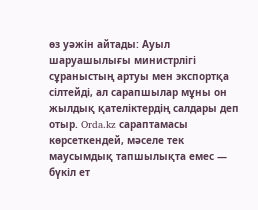өз уәжін айтады: Ауыл шаруашылығы министрлігі сұраныстың артуы мен экспортқа сілтейді, ал сарапшылар мұны он жылдық қателіктердің салдары деп отыр. Orda.kz сараптамасы көрсеткендей, мәселе тек маусымдық тапшылықта емес — бүкіл ет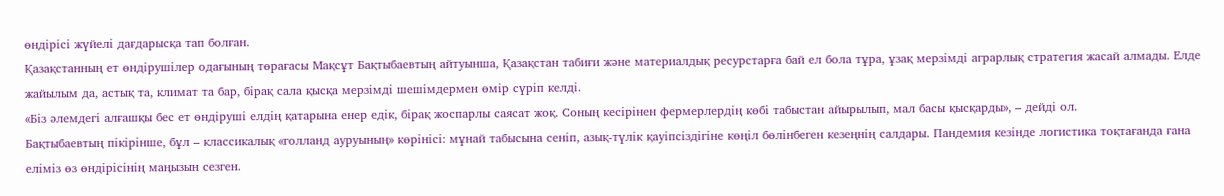өндірісі жүйелі дағдарысқа тап болған.
Қазақстанның ет өндірушілер одағының төрағасы Мақсұт Бақтыбаевтың айтуынша, Қазақстан табиғи және материалдық ресурстарға бай ел бола тұра, ұзақ мерзімді аграрлық стратегия жасай алмады. Елде жайылым да, астық та, климат та бар, бірақ сала қысқа мерзімді шешімдермен өмір сүріп келді.
«Біз әлемдегі алғашқы бес ет өндіруші елдің қатарына енер едік, бірақ жоспарлы саясат жоқ. Соның кесірінен фермерлердің көбі табыстан айырылып, мал басы қысқарды», – дейді ол.
Бақтыбаевтың пікірінше, бұл – классикалық «голланд ауруының» көрінісі: мұнай табысына сеніп, азық-түлік қауіпсіздігіне көңіл бөлінбеген кезеңнің салдары. Пандемия кезінде логистика тоқтағанда ғана еліміз өз өндірісінің маңызын сезген.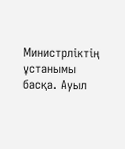Министрліктің ұстанымы басқа. Ауыл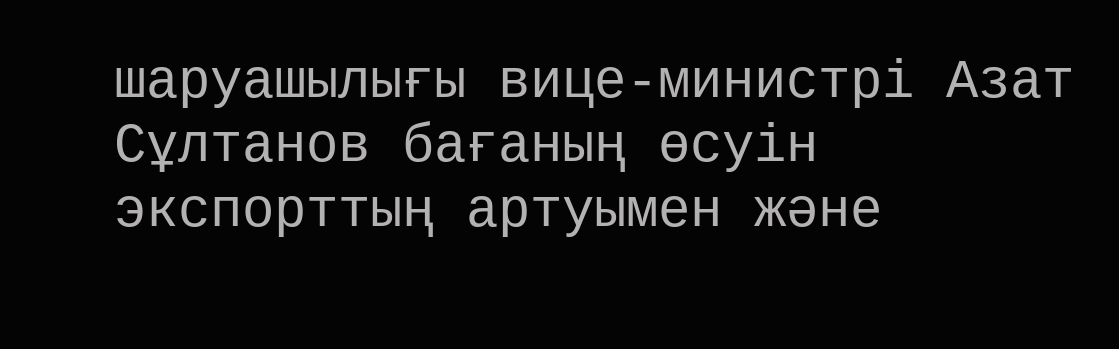шаруашылығы вице-министрі Азат Сұлтанов бағаның өсуін экспорттың артуымен және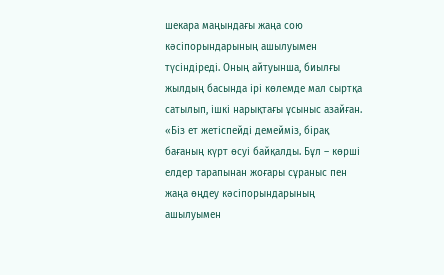шекара маңындағы жаңа сою кәсіпорындарының ашылуымен түсіндіреді. Оның айтуынша, биылғы жылдың басында ірі көлемде мал сыртқа сатылып, ішкі нарықтағы ұсыныс азайған.
«Біз ет жетіспейді демейміз, бірақ бағаның күрт өсуі байқалды. Бұл – көрші елдер тарапынан жоғары сұраныс пен жаңа өңдеу кәсіпорындарының ашылуымен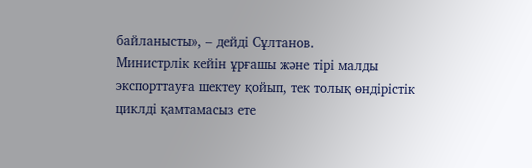байланысты», – дейді Сұлтанов.
Министрлік кейін ұрғашы және тірі малды экспорттауға шектеу қойып, тек толық өндірістік циклді қамтамасыз ете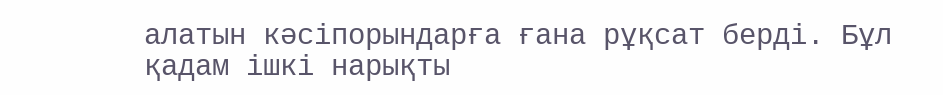алатын кәсіпорындарға ғана рұқсат берді. Бұл қадам ішкі нарықты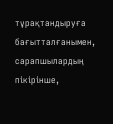тұрақтандыруға бағытталғанымен, сарапшылардың пікірінше,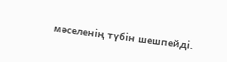мәселенің түбін шешпейді.